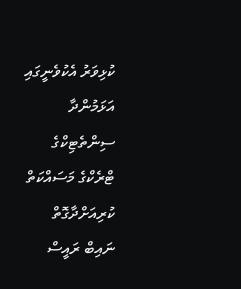ކުޅިވަރު އެކުވެނީގައި އަޅަމުންދާ ސިންތެޓިކްގެ ޓްރެކްގެ މަސައްކަތް ކުރިއަށްދާގޮތް ނައިބް ރައީސް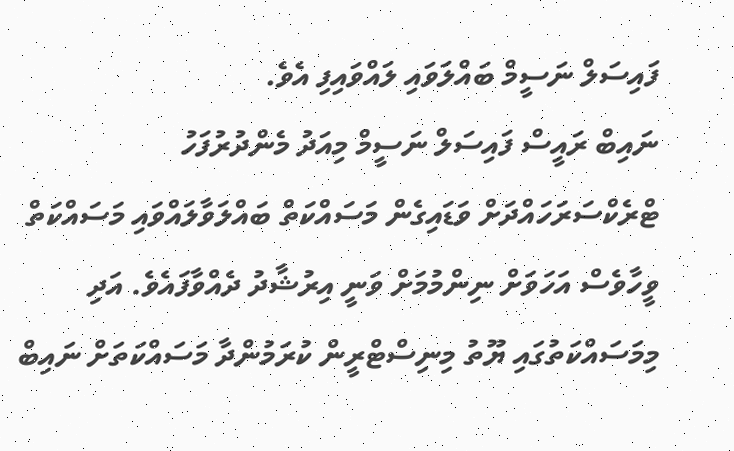ފައިސަލް ނަސީމް ބައްލަވައި ލައްވައިފި އެވެ.
ނައިބް ރައީސް ފައިސަލް ނަސީމް މިއަދު މެންދުރުފަހު ޓްރެކްސަރަހައްދަށް ވަޑައިގެން މަސައްކަތް ބައްލަވާލައްވައި މަސައްކަތް ވީހާވެސް އަހަވަށް ނިންމުމަށް ވަނީ އިރުޝާދު ދެއްވާފައެވެ. އަދި މިމަސައްކަތުގައި ޔޫތު މިނިސްޓްރީން ކުރަމުންދާ މަސައްކަތަށް ނައިބް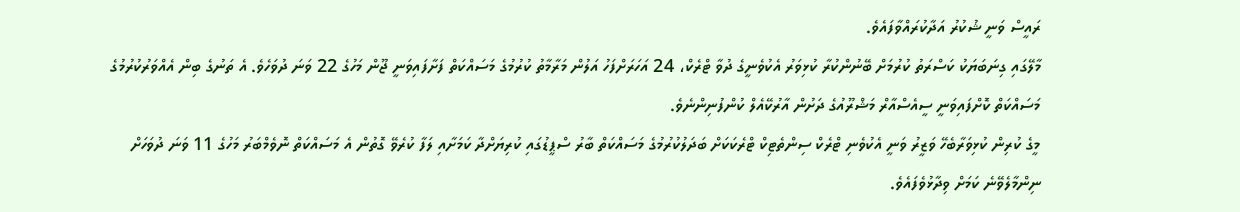ރައީސް ވަނީ ޝުކުރު އަދާކުރައްވާފައެވެ.
މާލޭގައި ގިނަބަޔަކު ކަސްރަތު ކުރުމަށް ބޭނުންކުރާ ކުޅިވަރު އެކުވެނީގެ ދުވާ ޓްރެކް، 24 އަހަރަށްފަހު އަލުން މަރާމާތު ކުރުމުގެ މަސައްކަތް ފަށާފައިވަނީ ޖޫން މަހުގެ 22 ވަނަ ދުވަހެވެ. އެ ތަނުގެ ބިން އެއްވަރުކުރުމުގެ މަސައްކަތް ކޮށްފައިވަނީ ސީއެސްއާރް މަޝްރޫއުގެ ދަށުން އާރުކޭއެލް ކުންފުނިންނެވެ.
މީގެ ކުރިން ކުޅިވަރާބެހޭ ވަޒީރު ވަނީ އެކުވެނި ޓްރެކް ސިންތެޓިކް ޓްރެކަކަށް ބަދަލުކުރުމުގެ މަސައްކަތް ބާރު ސްޕީޑުގައި ކުރިޔަށްދާ ކަމަށާއި ލަފާ ކުރެވޭ ގޮތުން އެ މަސައްކަތް ނޮވެމްބަރު މަހުގެ 11 ވަނަ ދުވަހަށް ނިންމާލެވޭނެ ކަމަށް ވިދާޅުވެފައެވެ.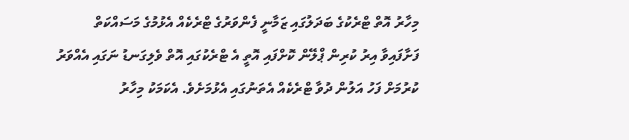މިހާރު އޮތް ޓްރެކުގެ ބަދަލުގައި ޒަމާނީ ފެންވަރުގެ ޓްރެކެއް އެޅުމުގެ މަސައްކަތް ފަށާފައިވާ އިރު ކުރިން ޕްލޭން ކޮށްފައި އޮތީ އެ ޓްރެކުގައި އޮތް ވެލިގަނޑު ނަގައި އެއްވަރު ކުރުމަށް ފަހު އަލުން ދުވާ ޓްރެކެއް އެތަނުގައި އެޅުމަށެވެ. އެކަމަކު މިހާރު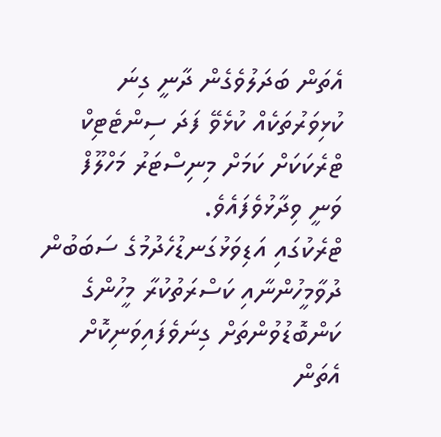އެތަން ބަދަލުވެގެން ދާނީ ގިނަ ކުޅިވަރުތަކެއް ކުޅެވޭ ފަދަ ސިންޓެޓިކް ޓްރެކަކަށް ކަމަށް މިނިސްޓަރު މަހްލޫފް ވަނީ ވިދާޅުވެފައެވެ.
ޓްރެކުގައި އަޑިވަޅުގަނޑުހެދުމުގެ ސަބަބުން ދުވާމީހުންނާއި ކަސްރަތުކުރާ މީހުންގެ ކަންބޮޑުވުންތަށް ގިނަވެފައިވަނިކޮށް އެތަން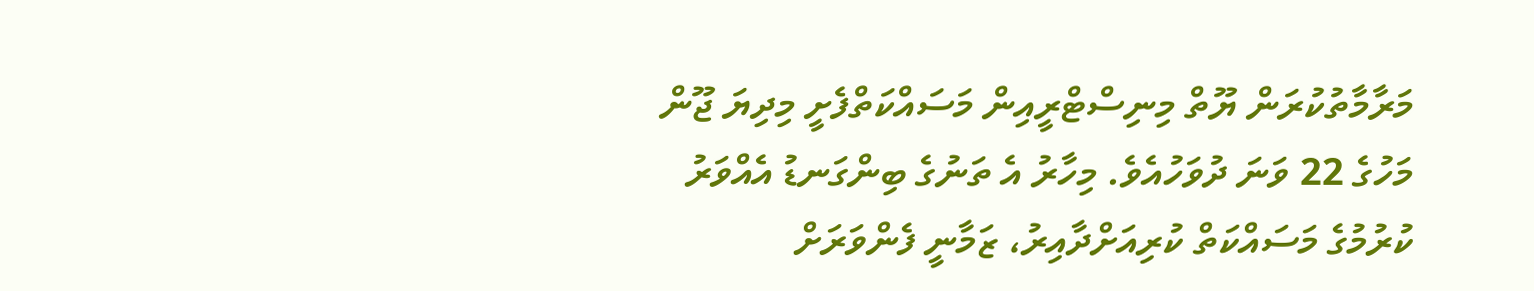މަރާމާތުކުރަން ޔޫތް މިނިސްޓްރީއިން މަސައްކަތްފެށީ މިދިޔަ ޖޫން މަހުގެ 22 ވަނަ ދުވަހުއެވެ. މިހާރު އެ ތަނުގެ ބިންގަނޑު އެއްވަރު ކުރުމުގެ މަސައްކަތް ކުރިއަށްދާއިރު، ޒަމާނީ ފެންވަރަށް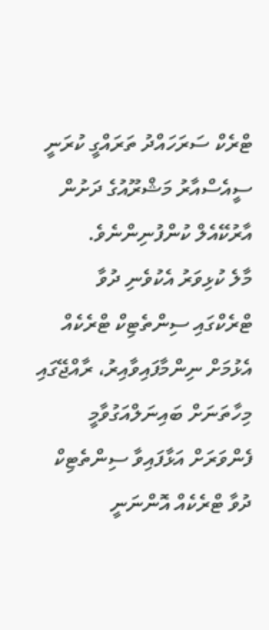ޓްރެކް ސަރަހައްދު ތަރައްގީ ކުރަނީ ސީއެސްއާރު މަޝްރޫއުގެ ދަށުން އާރުކޭއެލް ކުންފުނިންނެވެ.
މާލެ ކުޅިވަރު އެކުވެނި ދުވާ ޓްރެކްގައި ސިންތެޓިކް ޓްރެކެއް އެޅުމަށް ނިންމާފައިވާއިރު، ރާއްޖޭގައި މިހާތަނަށް ބައިނަލްއަގުވާމީ ފެންވަރަށް އަޅާފައިވާ ސިންތެޓިކް ދުވާ ޓްރެކެއް އޮންނަނީ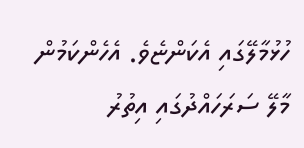ހުޅުމާލޭގައި އެކަންޏެވެ. އެހެންކަމުން މާލޭ ސަރަހައްދުގައި އިތުރު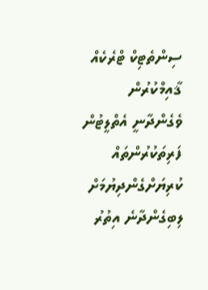ސިންތެޓިކް ޓްރެކެއް ޤާއިމްކުރުން ވެގެންދާނީ އެތްލީޓުން ފަރިތަކުރުންތައް ކުރިޔަށްގެންދިޔުމަށް ލިބިގެންދާނެ އިތުރު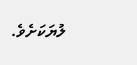ލުޔަކަށެވެ.